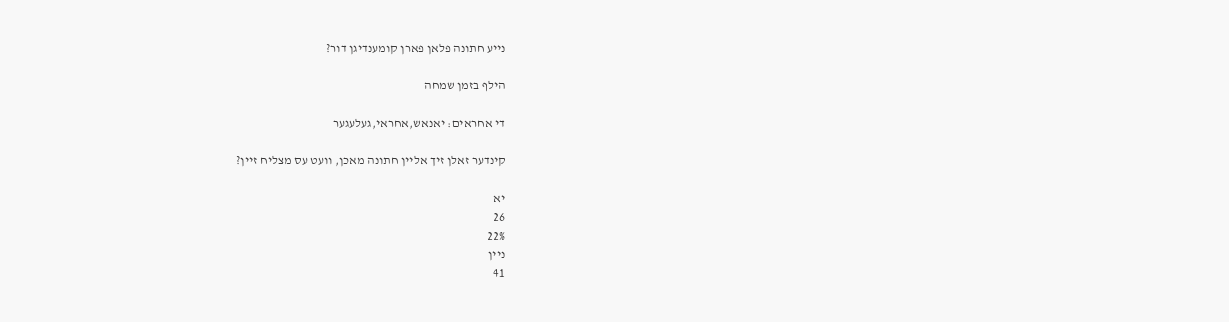נייע חתונה פלאן פארן קומענדיגן דור?

הילף בזמן שמחה

די אחראים: יאנאש,אחראי,געלעגער

קינדער זאלן זיך אליין חתונה מאכן, וועט עס מצליח זיין?

יא
26
22%
ניין
41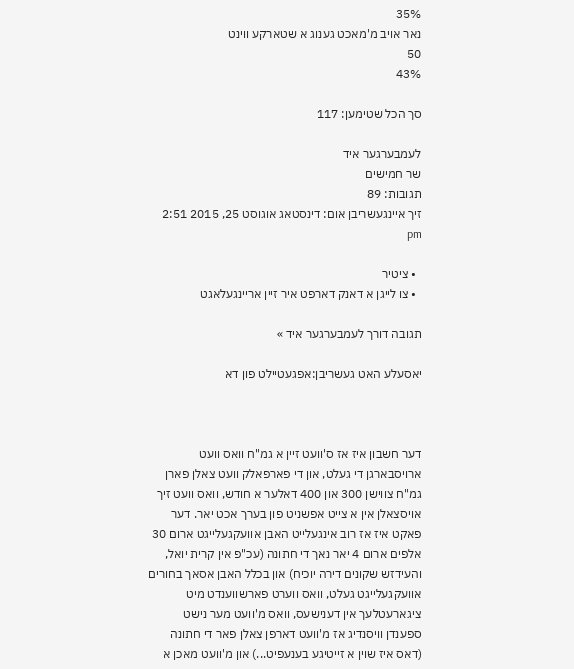35%
נאר אויב מ'מאכט גענוג א שטארקע ווינט
50
43%

סך הכל שטימען: 117

לעמבערגער איד
שר חמישים
תגובות: 89
זיך איינגעשריבן אום: דינסטאג אוגוסט 25, 2015 2:51 pm

  • ציטיר
  • צו לייגן א דאנק דארפט איר זיין אריינגעלאגט

תגובה דורך לעמבערגער איד »

יאסעלע האט געשריבן:אפגעטיילט פון דא



דער חשבון איז אז ס'וועט זיין א גמ"ח וואס וועט ארויסבארגן די געלט, און די פארפאלק וועט צאלן פארן גמ"ח צווישן 300 און 400 דאלער א חודש, וואס וועט זיך אויסצאלן אין א צייט אפשניט פון בערך אכט יאר. דער פאקט איז אז רוב אינגעלייט האבן אוועקגעלייגט ארום 30 אלפים ארום 4 יאר נאך די חתונה (עכ"פ אין קרית יואל, והעידזש שקונים דירה יוכיח) און בכלל האבן אסאך בחורים אוועקגעלייגט געלט, וואס ווערט פארשווענדט מיט ציגארעטלעך אין דענישעס, וואס מ'וועט מער נישט ספענדן וויסנדיג אז מ'וועט דארפן צאלן פאר די חתונה (דאס איז שוין א זייטיגע בענעפיט...) און מ'וועט מאכן א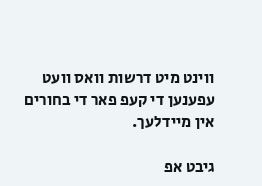ווינט מיט דרשות וואס וועט עפענען די קעפ פאר די בחורים אין מיידלעך.

גיבט אפ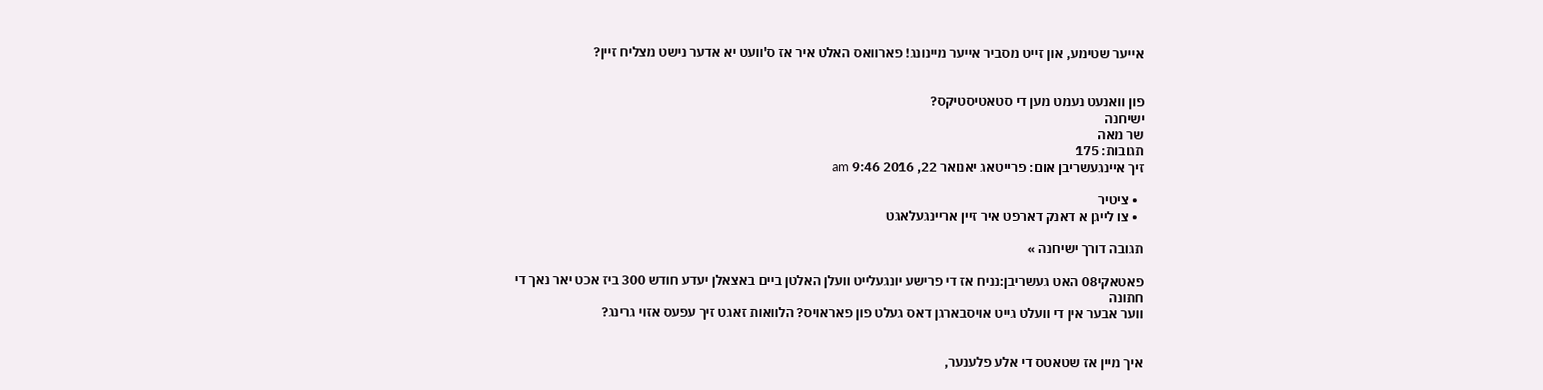אייער שטימע, און זייט מסביר אייער מיינונג! פארוואס האלט איר אז ס'וועט יא אדער נישט מצליח זיין?


פון וואנעט נעמט מען די סטאטיסטיקס?
ישיחנה
שר מאה
תגובות: 175
זיך איינגעשריבן אום: פרייטאג יאנואר 22, 2016 9:46 am

  • ציטיר
  • צו לייגן א דאנק דארפט איר זיין אריינגעלאגט

תגובה דורך ישיחנה »

פאטאקי08 האט געשריבן:נניח אז די פרישע יונגעלייט וועלן האלטן ביים באצאלן יעדע חודש 300 ביז אכט יאר נאך די חתונה
ווער אבער אין די וועלט גייט אויסבארגן דאס געלט פון פאראויס? הלוואות זאגט זיך עפעס אזוי גרינג?


איך מיין אז שטאטס די אלע פלענער,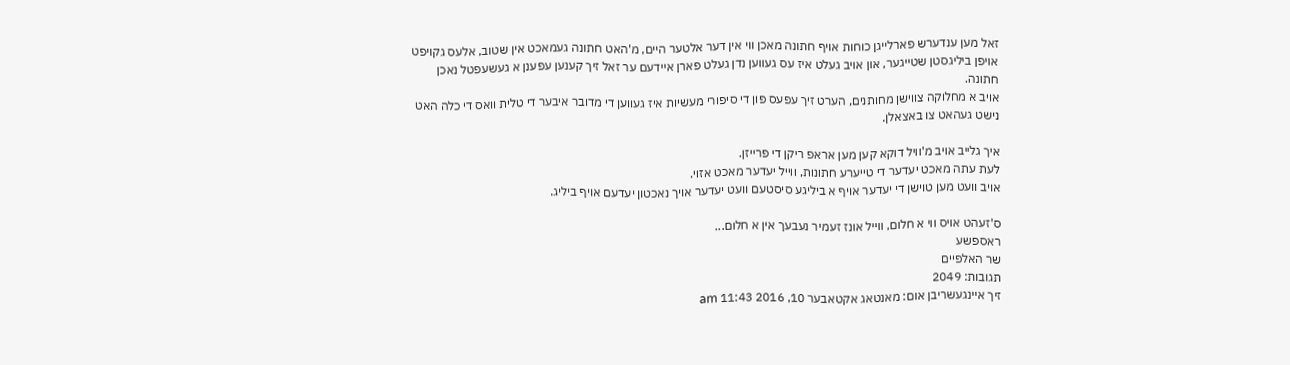זאל מען ענדערש פארלייגן כוחות אויף חתונה מאכן ווי אין דער אלטער היים, מ'האט חתונה געמאכט אין שטוב, אלעס גקויפט אויפן ביליגסטן שטייגער, און אויב געלט איז עס געווען נדן געלט פארן איידעם ער זאל זיך קענען עפענן א געשעפטל נאכן חתונה.
אויב א מחלוקה צווישן מחותנים, הערט זיך עפעס פון די סיפורי מעשיות איז געווען די מדובר איבער די טלית וואס די כלה האט נישט געהאט צו באצאלן.

איך גלייב אויב מ'וויל דוקא קען מען אראפ ריקן די פרייזן.
לעת עתה מאכט יעדער די טייערע חתונות, ווייל יעדער מאכט אזוי.
אויב וועט מען טוישן די יעדער אויף א ביליגע סיסטעם וועט יעדער אויך נאכטון יעדעם אויף ביליג.

ס'זעהט אויס ווי א חלום, ווייל אונז זעמיר נעבעך אין א חלום...
ראספשע
שר האלפיים
תגובות: 2049
זיך איינגעשריבן אום: מאנטאג אקטאבער 10, 2016 11:43 am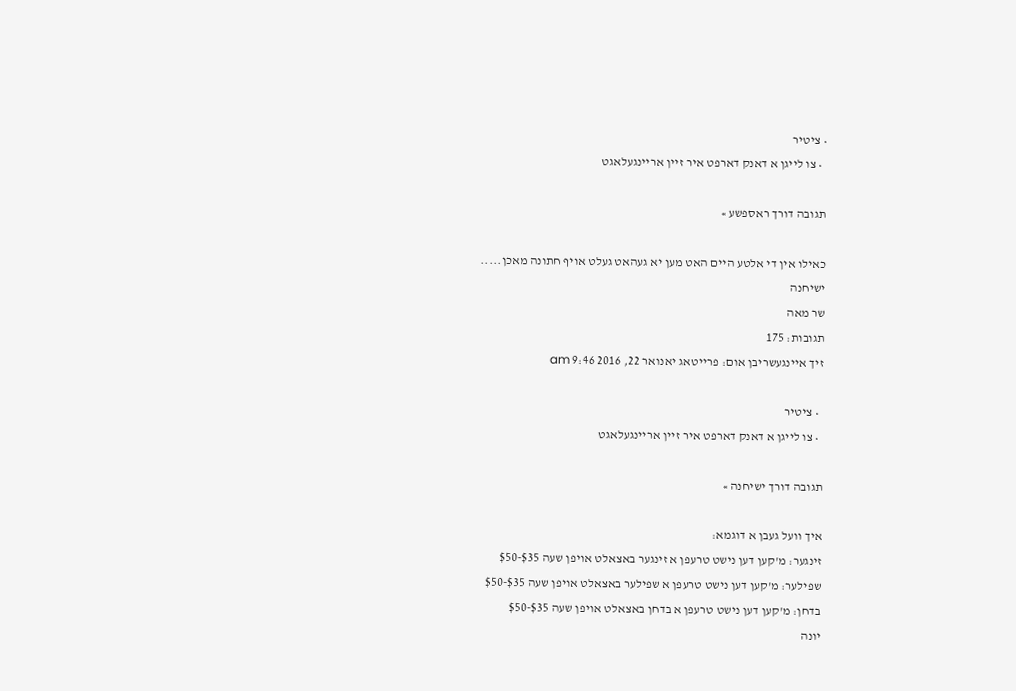• ציטיר
  • צו לייגן א דאנק דארפט איר זיין אריינגעלאגט

תגובה דורך ראספשע »

כאילו אין די אלטע היים האט מען יא געהאט געלט אויף חתונה מאכן.....
ישיחנה
שר מאה
תגובות: 175
זיך איינגעשריבן אום: פרייטאג יאנואר 22, 2016 9:46 am

  • ציטיר
  • צו לייגן א דאנק דארפט איר זיין אריינגעלאגט

תגובה דורך ישיחנה »

איך וועל געבן א דוגמא:
זינגער: מ'קען דען נישט טרעפן א זינגער באצאלט אויפן שעה $35-$50
שפילער: מ'קען דען נישט טרעפן א שפילער באצאלט אויפן שעה $35-$50
בדחן: מ'קען דען נישט טרעפן א בדחן באצאלט אויפן שעה $35-$50
יונה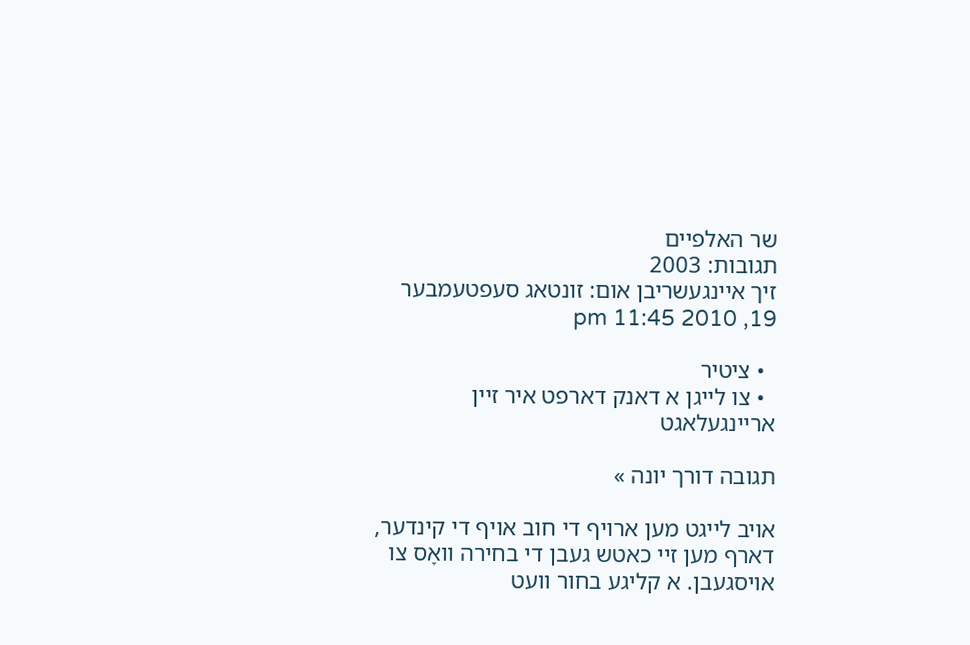שר האלפיים
תגובות: 2003
זיך איינגעשריבן אום: זונטאג סעפטעמבער 19, 2010 11:45 pm

  • ציטיר
  • צו לייגן א דאנק דארפט איר זיין אריינגעלאגט

תגובה דורך יונה »

אויב לייגט מען ארויף די חוב אויף די קינדער, דארף מען זיי כאטש געבן די בחירה וואָס צו אויסגעבן. א קליגע בחור וועט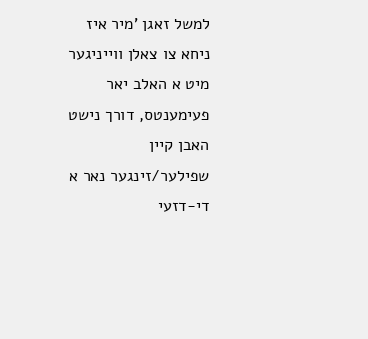למשל זאגן 'מיר איז ניחא צו צאלן ווייניגער מיט א האלב יאר פעימענטס, דורך נישט האבן קיין שפילער/זינגער נאר א די-דזעי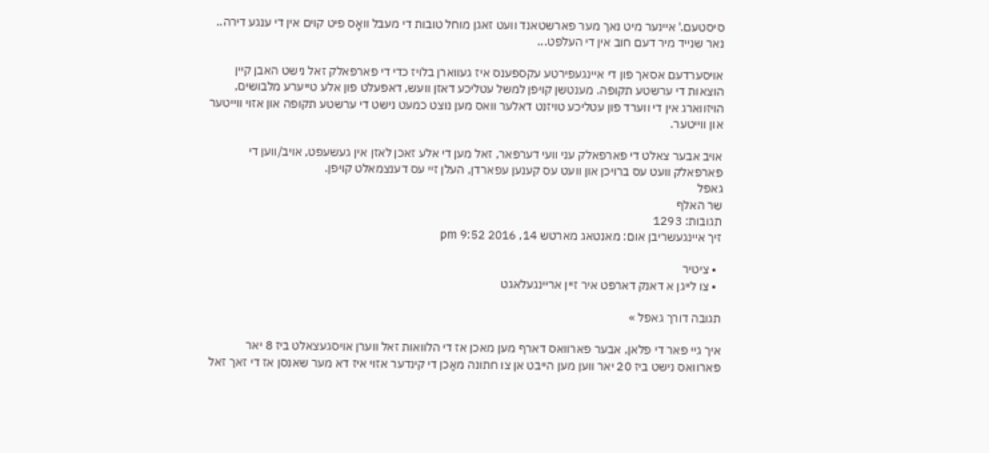סיסטעם.' איינער מיט נאך מער פארשטאנד וועט זאגן מוחל טובות די מעבל וואָס פיט קוים אין די ענגע דירה.. נאר שנייד מיר דעם חוב אין די העלפט...

אויסערדעם אסאך פון די איינגעפירטע עקספענס איז געווארן בלויז כדי די פארפאלק זאל נישט האבן קיין הוצאות די ערשטע תקופה. מענטשן קויפן למשל עטליכע דאזן וועש, דאפעלט פון אלע טייערע מלבושים, הויזווארג אין די ווערד פון עטליכע טויזנט דאלער וואס מען נוצט כמעט נישט די ערשטע תקופה און אזוי ווייטער און ווייטער.

אויב אבער צאלט די פארפאלק עני וועי דערפאר, זאל מען די אלע זאכן לאזן אין געשעפט, אויב/ווען די פארפאלק וועט עס ברויכן און וועט עס קענען עפארדן, העלן זײ עס דענצמאלט קויפן.
גאפל
שר האלף
תגובות: 1293
זיך איינגעשריבן אום: מאנטאג מארטש 14, 2016 9:52 pm

  • ציטיר
  • צו לייגן א דאנק דארפט איר זיין אריינגעלאגט

תגובה דורך גאפל »

איך גיי פאר די פלאן, אבער פארוואס דארף מען מאכן אז די הלוואות זאל ווערן אויסגעצאלט ביז 8 יאר פארוואס נישט ביז 20 יאר ווען מען הייבט אן צו חתונה מאַכן די קינדער אזוי איז דא מער שאנסן אז די זאך זאל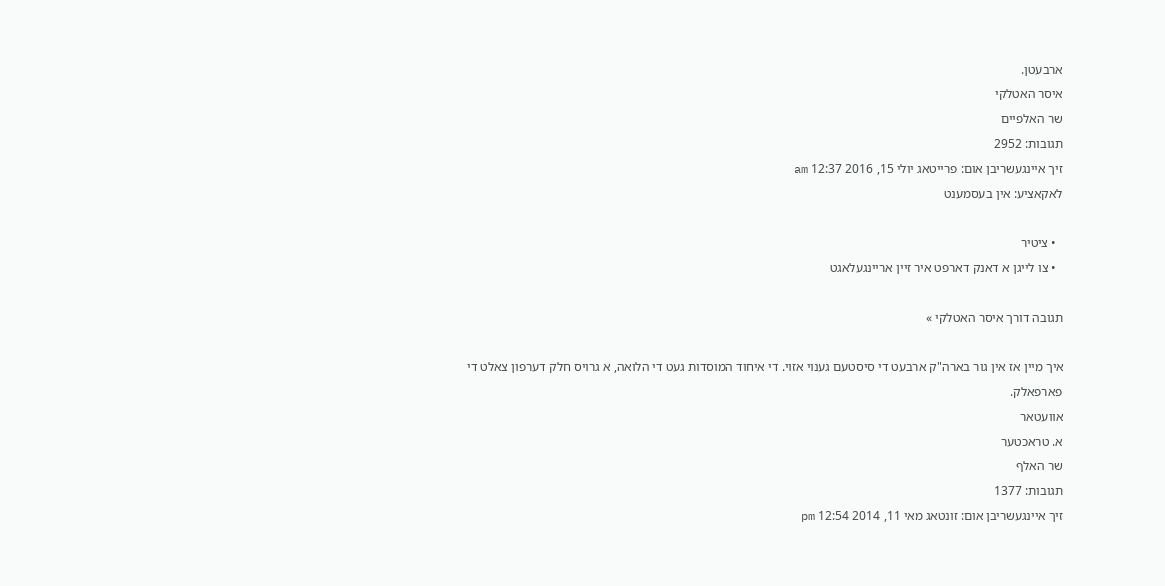ארבעטן.
איסר האטלקי
שר האלפיים
תגובות: 2952
זיך איינגעשריבן אום: פרייטאג יולי 15, 2016 12:37 am
לאקאציע: אין בעסמענט

  • ציטיר
  • צו לייגן א דאנק דארפט איר זיין אריינגעלאגט

תגובה דורך איסר האטלקי »

איך מיין אז אין גור בארה"ק ארבעט די סיסטעם גענוי אזוי. די איחוד המוסדות געט די הלואה, א גרויס חלק דערפון צאלט די פארפאלק.
אוועטאר
א. טראכטער
שר האלף
תגובות: 1377
זיך איינגעשריבן אום: זונטאג מאי 11, 2014 12:54 pm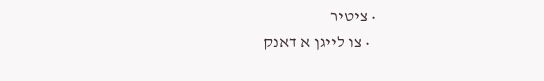• ציטיר
  • צו לייגן א דאנק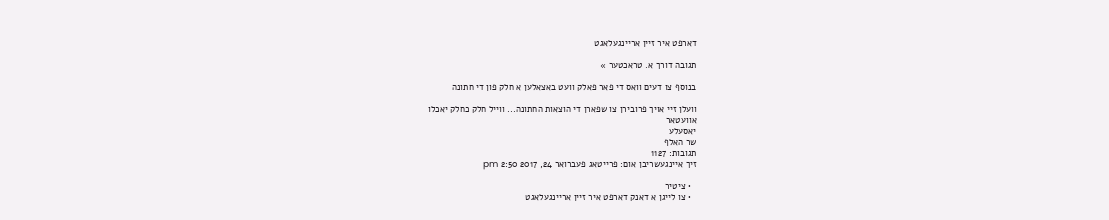דארפט איר זיין אריינגעלאגט

תגובה דורך א. טראכטער »

בנוסף צו דעים וואס די פאר פאלק וועט באצאלען א חלק פון די חתונה

וועלן זיי אויך פרובירן צו שפארן די הוצאות החתונה... ווייל חלק כחלק יאכלו
אוועטאר
יאסעלע
שר האלף
תגובות: 1127
זיך איינגעשריבן אום: פרייטאג פעברואר 24, 2017 2:50 pm

  • ציטיר
  • צו לייגן א דאנק דארפט איר זיין אריינגעלאגט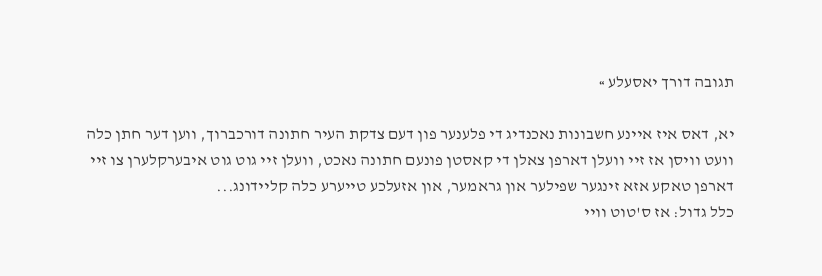תגובה דורך יאסעלע »

יא, דאס איז איינע חשבונות נאכנדיג די פלענער פון דעם צדקת העיר חתונה דורכברוך, ווען דער חתן כלה וועט וויסן אז זיי וועלן דארפן צאלן די קאסטן פונעם חתונה נאכט, וועלן זיי גוט גוט איבערקלערן צו זיי דארפן טאקע אזא זינגער שפילער און גראמער, און אזעלכע טייערע כלה קליידונג...
כלל גדול: אז ס'טוט וויי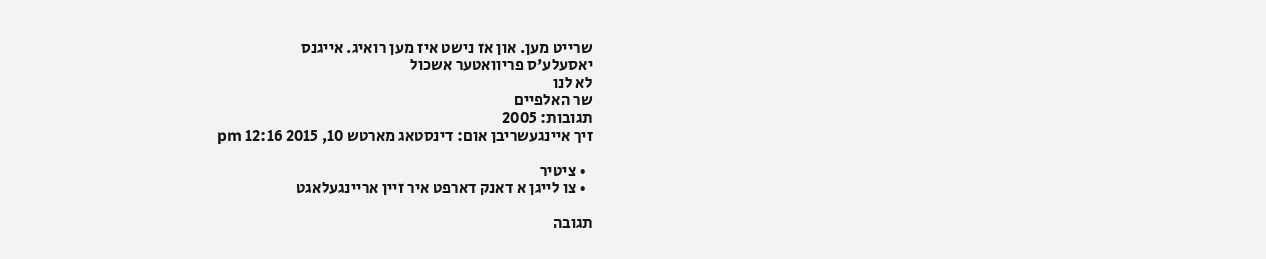שרייט מען. און אז נישט איז מען רואיג. אייגנס
יאסעלע'ס פריוואטער אשכול
לא לנו
שר האלפיים
תגובות: 2005
זיך איינגעשריבן אום: דינסטאג מארטש 10, 2015 12:16 pm

  • ציטיר
  • צו לייגן א דאנק דארפט איר זיין אריינגעלאגט

תגובה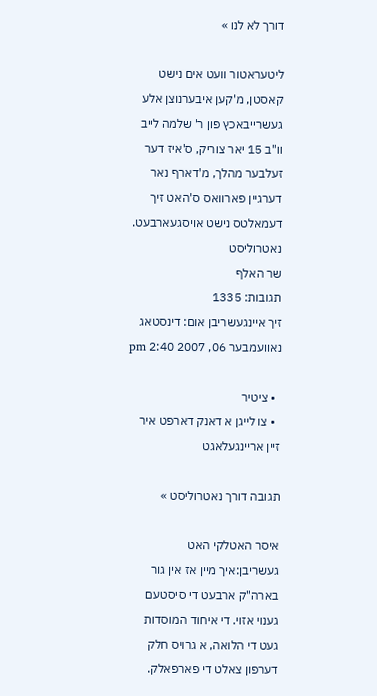דורך לא לנו »

ליטעראטור וועט אים נישט קאסטן, מ'קען איבערנוצן אלע געשרייבאכץ פון ר' שלמה לייב וו"ב 15 יאר צוריק, ס'איז דער זעלבער מהלך, מ'דארף נאר דערגיין פארוואס ס'האט זיך דעמאלטס נישט אויסגעארבעט.
נאטרוליסט
שר האלף
תגובות: 1335
זיך איינגעשריבן אום: דינסטאג נאוועמבער 06, 2007 2:40 pm

  • ציטיר
  • צו לייגן א דאנק דארפט איר זיין אריינגעלאגט

תגובה דורך נאטרוליסט »

איסר האטלקי האט געשריבן:איך מיין אז אין גור בארה"ק ארבעט די סיסטעם גענוי אזוי. די איחוד המוסדות געט די הלואה, א גרויס חלק דערפון צאלט די פארפאלק.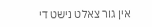אין גור צאלט נישט די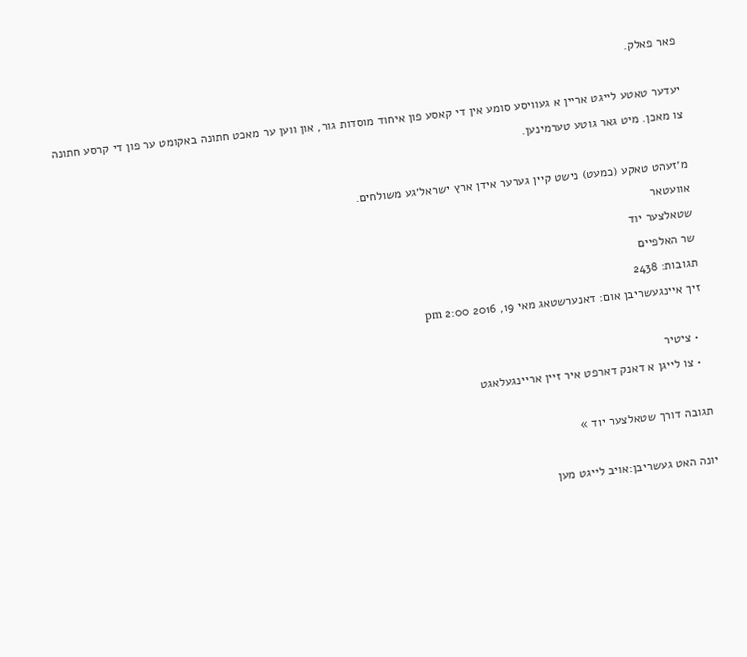פאר פאלק.

יעדער טאטע לייגט אריין א געוויסע סומע אין די קאסע פון איחוד מוסדות גור, און ווען ער מאכט חתונה באקומט ער פון די קרסע חתונה צו מאכן. מיט גאר גוטע טערמינען.

מ׳זעהט טאקע (כמעט) נישט קיין גערער אידן ארץ ישראל׳גע משולחים.
אוועטאר
שטאלצער יוד
שר האלפיים
תגובות: 2438
זיך איינגעשריבן אום: דאנערשטאג מאי 19, 2016 2:00 pm

  • ציטיר
  • צו לייגן א דאנק דארפט איר זיין אריינגעלאגט

תגובה דורך שטאלצער יוד »

יונה האט געשריבן:אויב לייגט מען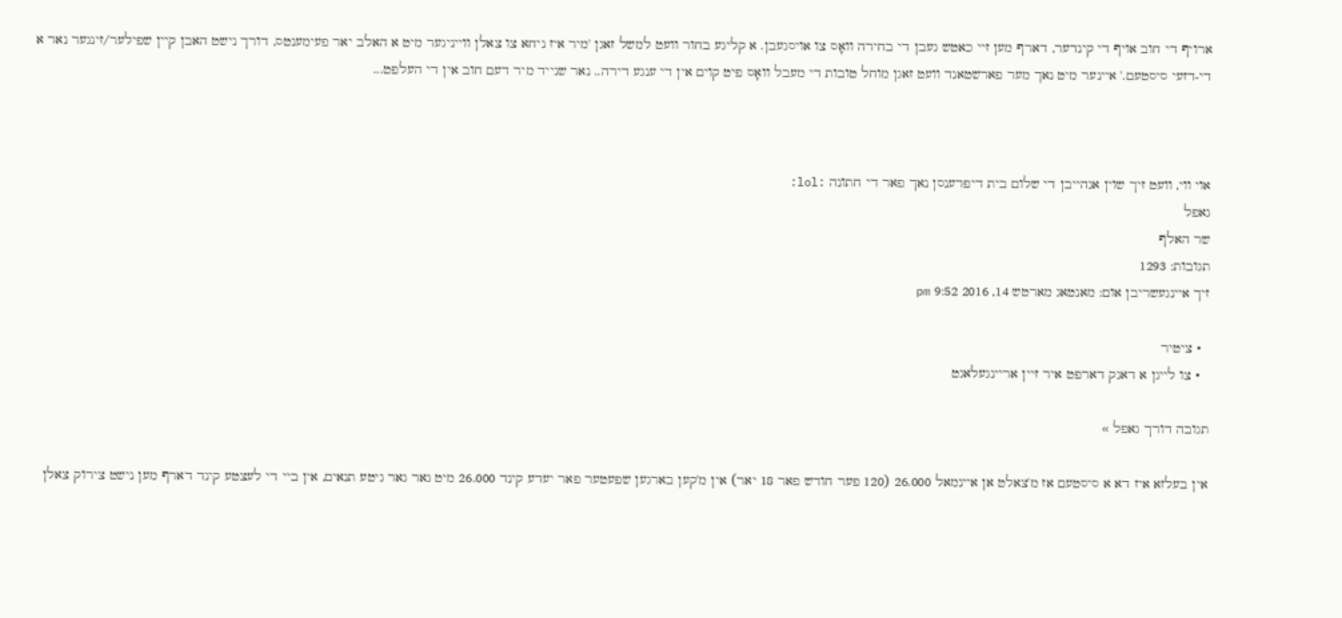ארויף די חוב אויף די קינדער, דארף מען זיי כאטש געבן די בחירה וואָס צו אויסגעבן. א קליגע בחור וועט למשל זאגן 'מיר איז ניחא צו צאלן ווייניגער מיט א האלב יאר פעימענטס, דורך נישט האבן קיין שפילער/זינגער נאר א די-דזעי סיסטעם.' איינער מיט נאך מער פארשטאנד וועט זאגן מוחל טובות די מעבל וואָס פיט קוים אין די ענגע דירה.. נאר שנייד מיר דעם חוב אין די העלפט...



אוי ווי, וועט זיך שוין אנהייבן די שלום בית דיפרענסן נאך פאר די חתונה :lol:
גאפל
שר האלף
תגובות: 1293
זיך איינגעשריבן אום: מאנטאג מארטש 14, 2016 9:52 pm

  • ציטיר
  • צו לייגן א דאנק דארפט איר זיין אריינגעלאגט

תגובה דורך גאפל »

אין בעלזא איז דא א סיסטעם אז מ'צאלט אן איינמאל 26.000 (120 פער חודש פאר 18 יאר) אין מ'קען בארגען שפעטער פאר יעדע קינד 26.000 מיט גאר גאר גיטע תנאים, אין ביי די לעצטע קינד דארף מען נישט צירוק צאלן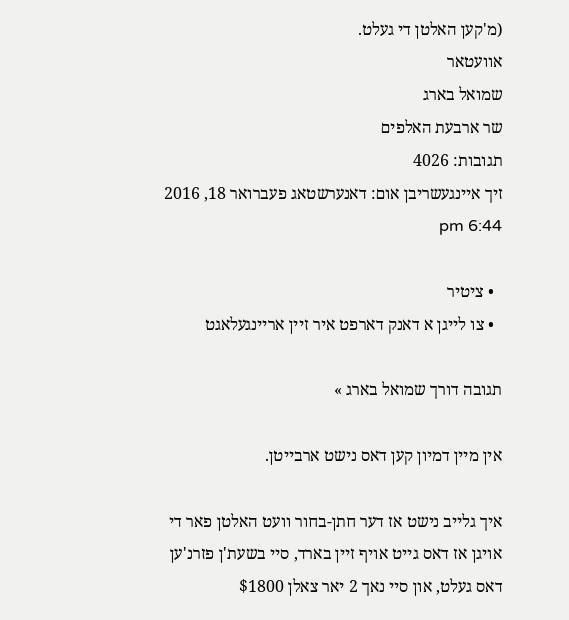(מ'קען האלטן די געלט.
אוועטאר
שמואל בארג
שר ארבעת האלפים
תגובות: 4026
זיך איינגעשריבן אום: דאנערשטאג פעברואר 18, 2016 6:44 pm

  • ציטיר
  • צו לייגן א דאנק דארפט איר זיין אריינגעלאגט

תגובה דורך שמואל בארג »

אין מיין דמיון קען דאס נישט ארבייטן.

איך גלייב נישט אז דער חתן-בחור וועט האלטן פאר די אויגן אז דאס גייט אויף זיין בארד, סיי בשעת'ן פזרנ'ען דאס געלט, און סיי נאך 2 יאר צאלן $1800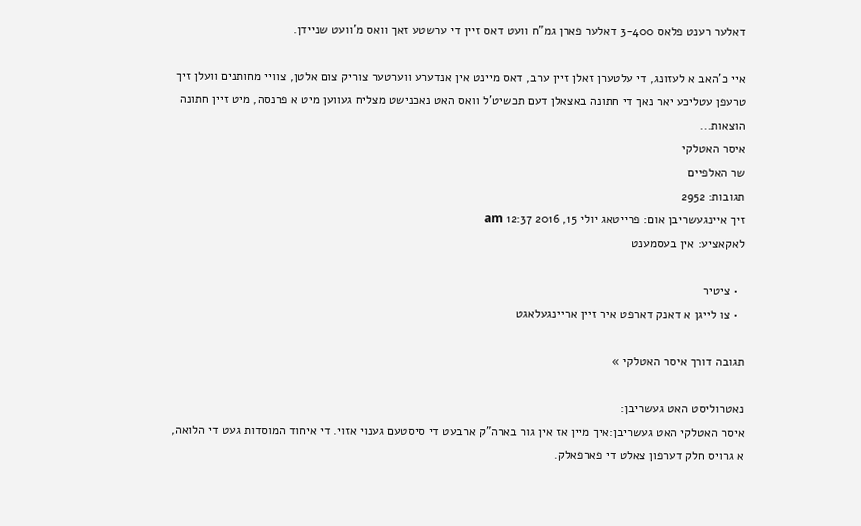דאלער רענט פלאס 3-400 דאלער פארן גמ"ח וועט דאס זיין די ערשטע זאך וואס מ'וועט שניידן.

איי כ'האב א לעזונג, די עלטערן זאלן זיין ערב, דאס מיינט אין אנדערע ווערטער צוריק צום אלטן, צוויי מחותנים וועלן זיך טרעפן עטליכע יאר נאך די חתונה באצאלן דעם תכשיט'ל וואס האט נאכנישט מצליח געווען מיט א פרנסה, מיט זיין חתונה הוצאות...
איסר האטלקי
שר האלפיים
תגובות: 2952
זיך איינגעשריבן אום: פרייטאג יולי 15, 2016 12:37 am
לאקאציע: אין בעסמענט

  • ציטיר
  • צו לייגן א דאנק דארפט איר זיין אריינגעלאגט

תגובה דורך איסר האטלקי »

נאטרוליסט האט געשריבן:
איסר האטלקי האט געשריבן:איך מיין אז אין גור בארה"ק ארבעט די סיסטעם גענוי אזוי. די איחוד המוסדות געט די הלואה, א גרויס חלק דערפון צאלט די פארפאלק.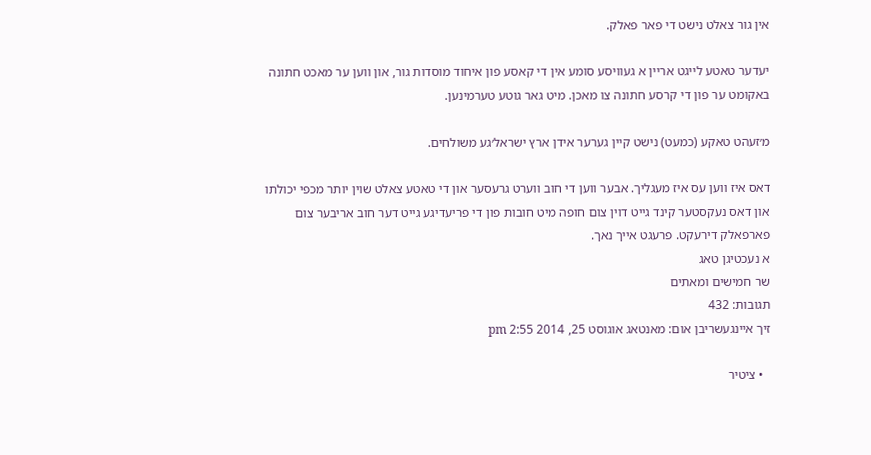אין גור צאלט נישט די פאר פאלק.

יעדער טאטע לייגט אריין א געוויסע סומע אין די קאסע פון איחוד מוסדות גור, און ווען ער מאכט חתונה באקומט ער פון די קרסע חתונה צו מאכן. מיט גאר גוטע טערמינען.

מ׳זעהט טאקע (כמעט) נישט קיין גערער אידן ארץ ישראל׳גע משולחים.

דאס איז ווען עס איז מעגליך. אבער ווען די חוב ווערט גרעסער און די טאטע צאלט שוין יותר מכפי יכולתו און דאס נעקסטער קינד גייט דוין צום חופה מיט חובות פון די פריעדיגע גייט דער חוב אריבער צום פארפאלק דירעקט. פרעגט אייך נאך.
א נעכטיגן טאג
שר חמישים ומאתים
תגובות: 432
זיך איינגעשריבן אום: מאנטאג אוגוסט 25, 2014 2:55 pm

  • ציטיר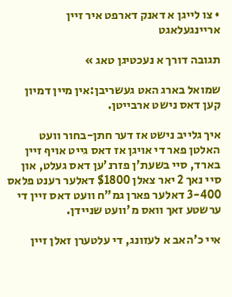• צו לייגן א דאנק דארפט איר זיין אריינגעלאגט

תגובה דורך א נעכטיגן טאג »

שמואל בארג האט געשריבן:אין מיין דמיון קען דאס נישט ארבייטן.

איך גלייב נישט אז דער חתן-בחור וועט האלטן פאר די אויגן אז דאס גייט אויף זיין בארד, סיי בשעת'ן פזרנ'ען דאס געלט, און סיי נאך 2 יאר צאלן $1800 דאלער רענט פלאס 3-400 דאלער פארן גמ"ח וועט דאס זיין די ערשטע זאך וואס מ'וועט שניידן.

איי כ'האב א לעזונג, די עלטערן זאלן זיין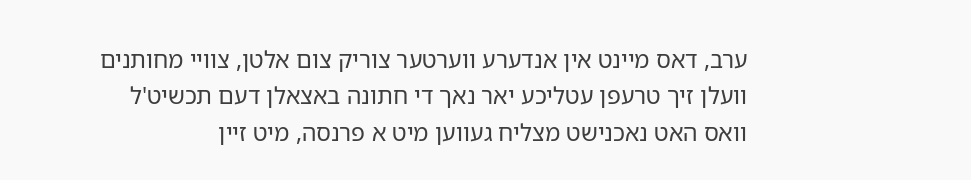ערב, דאס מיינט אין אנדערע ווערטער צוריק צום אלטן, צוויי מחותנים וועלן זיך טרעפן עטליכע יאר נאך די חתונה באצאלן דעם תכשיט'ל וואס האט נאכנישט מצליח געווען מיט א פרנסה, מיט זיין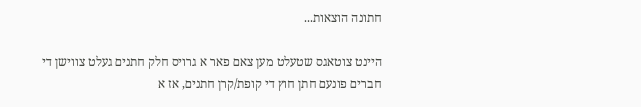חתונה הוצאות...

היינט צוטאגס שטעלט מען צאם פאר א גרויס חלק חתנים געלט צווישן די חברים פונעם חתן חוץ די קופת/קרן חתנים, אז א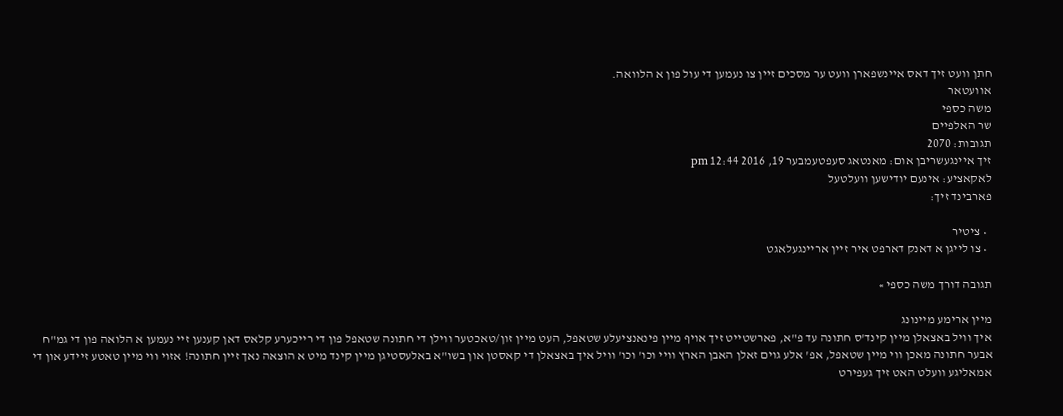חתן וועט זיך דאס איינשפארן וועט ער מסכים זיין צו נעמען די עול פון א הלוואה.
אוועטאר
משה כספי
שר האלפיים
תגובות: 2070
זיך איינגעשריבן אום: מאנטאג סעפטעמבער 19, 2016 12:44 pm
לאקאציע: אינעם יודישען וועלטעל
פארבינד זיך:

  • ציטיר
  • צו לייגן א דאנק דארפט איר זיין אריינגעלאגט

תגובה דורך משה כספי »

מיין ארימע מיינונג
איך וויל באצאלן מיין קינד'ס חתונה עד פ"א, פארשטייט זיך אויף מיין פינאנציעלע שטאפל, העט מיין זון/טאכטער ווילן די חתונה שטאפל פון די רייכערע קלאס דאן קענען זיי נעמען א הלואה פון די גמ"ח
אבער חתונה מאכן ווי מיין שטאפל, אפ' אלע גוים זאלן האבן הארץ וויי וכו' וכו' וויל איך באצאלן די קאסטן און בשו"א באלעסטיגן מיין קינד מיט א הוצאה נאך זיין חתונה! אזוי ווי מיין טאטע זיידע און די אמאליגע וועלט האט זיך געפירט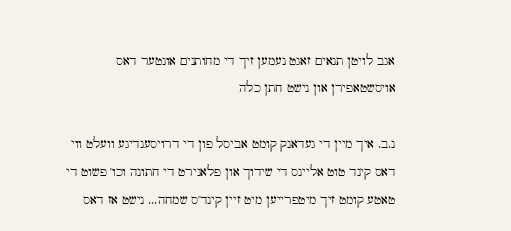אגב לויטן תנאים זאגט נעמען זיך די מחותנים אונטער דאס אויסשטאפירן און נישט חתן כלה

נ.ב. איך מיין די געדאנק קומט אביסל פון די דרויסענדיגע וועלט ווי דאס קינד טוט אליינס די שידוך און פלאנירט די חתונה וכו' פשוט די טאטע קומט זיך מיטפרייען מיט זיין קינד'ס שמחה... נישט אז דאס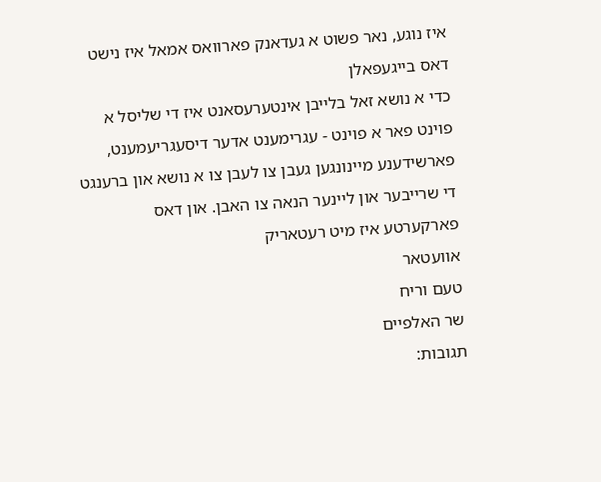איז נוגע, נאר פשוט א געדאנק פארוואס אמאל איז נישט דאס בייגעפאלן
כדי א נושא זאל בלייבן אינטערעסאנט איז די שליסל א פוינט פאר א פוינט - עגרימענט אדער דיסעגריעמענט, פארשידענע מיינונגען געבן צו לעבן צו א נושא און ברענגט די שרייבער און ליינער הנאה צו האבן. און דאס פארקערטע איז מיט רעטאריק
אוועטאר
טעם וריח
שר האלפיים
תגובות: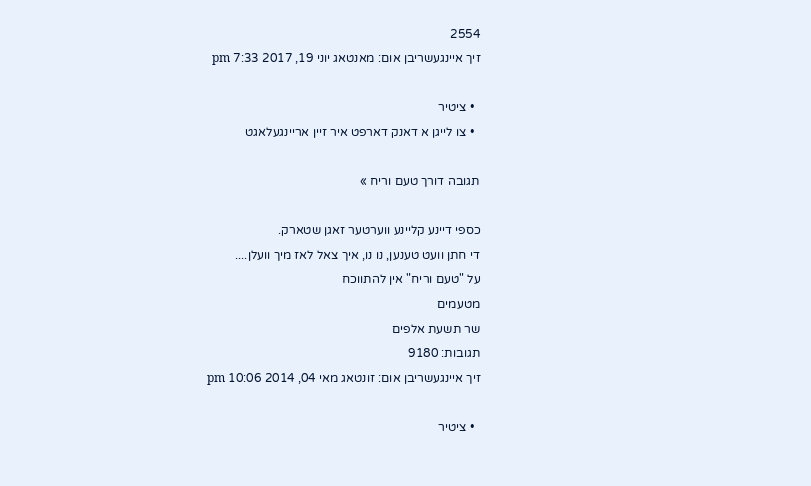2554
זיך איינגעשריבן אום: מאנטאג יוני 19, 2017 7:33 pm

  • ציטיר
  • צו לייגן א דאנק דארפט איר זיין אריינגעלאגט

תגובה דורך טעם וריח »

כספי דיינע קליינע ווערטער זאגן שטארק.
די חתן וועט טענען, נו נו, איך צאל לאז מיך וועלן....
על "טעם וריח" אין להתווכח
מטעמים
שר תשעת אלפים
תגובות: 9180
זיך איינגעשריבן אום: זונטאג מאי 04, 2014 10:06 pm

  • ציטיר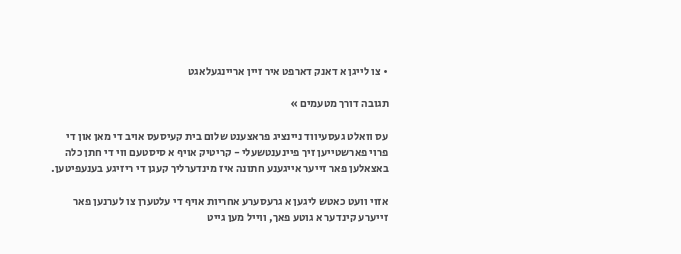• צו לייגן א דאנק דארפט איר זיין אריינגעלאגט

תגובה דורך מטעמים »

עס וואלט געסעיווד ניינציג פראצענט שלום בית קעיסעס אויב די מאן און די פרוי פארשטייען זיך פיינענטשעלי - קריטיק אויף א סיסטעם ווי די חתן כלה באצאלען פאר זייער אייגענע חתונה איז מינדערליך קעגן די ריזיגע בענעפיטען.

אזוי וועט כאטש ליגען א גרעסערע אחריות אויף די עלטערן צו לערנען פאר זייערע קינדער א גוטע פאך, ווייל מען גייט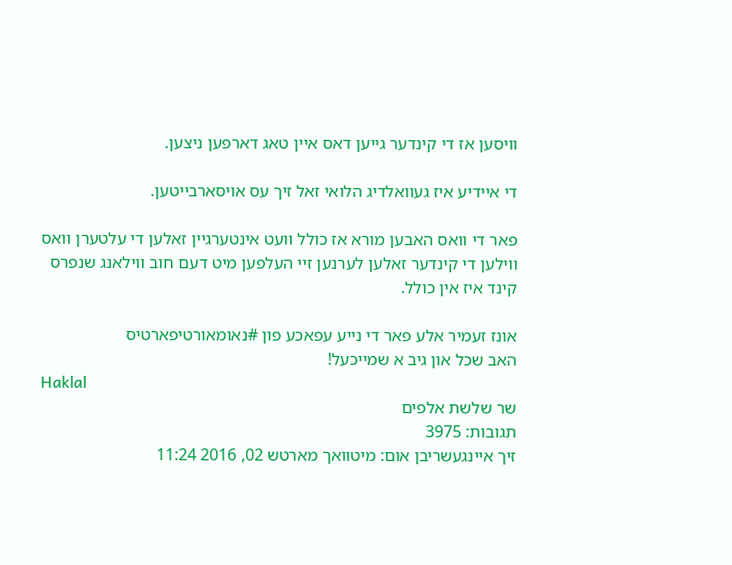וויסען אז די קינדער גייען דאס איין טאג דארפען ניצען.

די איידיע איז געוואלדיג הלואי זאל זיך עס אויסארבייטען.

פאר די וואס האבען מורא אז כולל וועט אינטערגיין זאלען די עלטערן וואס ווילען די קינדער זאלען לערנען זיי העלפען מיט דעם חוב ווילאנג שנפרס קינד איז אין כולל.

אונז זעמיר אלע פאר די נייע עפאכע פון #נאומאורטיפארטיס
האב שכל און גיב א שמייכעל!
Haklal
שר שלשת אלפים
תגובות: 3975
זיך איינגעשריבן אום: מיטוואך מארטש 02, 2016 11:24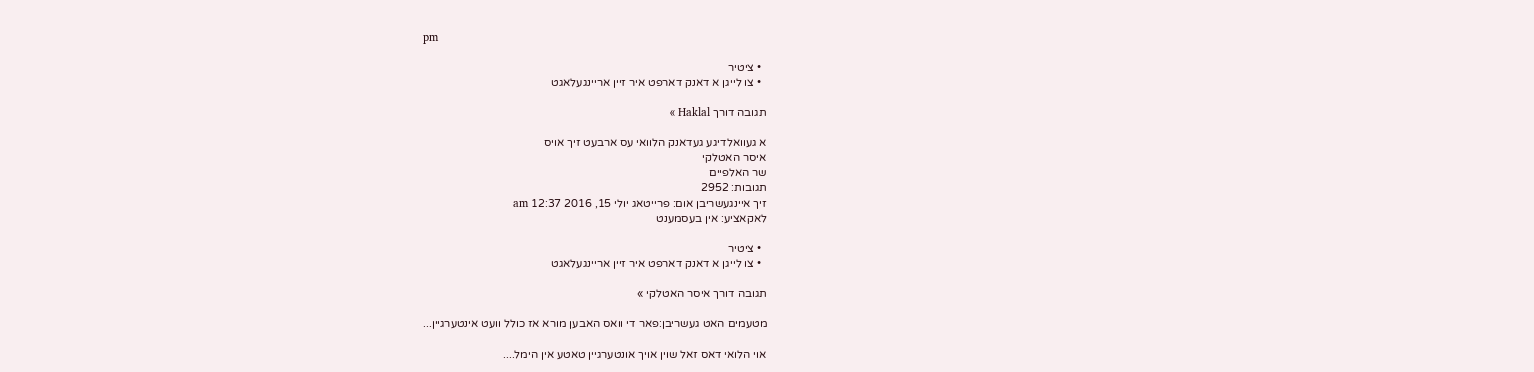pm

  • ציטיר
  • צו לייגן א דאנק דארפט איר זיין אריינגעלאגט

תגובה דורך Haklal »

א געוואלדיגע געדאנק הלוואי עס ארבעט זיך אויס
איסר האטלקי
שר האלפיים
תגובות: 2952
זיך איינגעשריבן אום: פרייטאג יולי 15, 2016 12:37 am
לאקאציע: אין בעסמענט

  • ציטיר
  • צו לייגן א דאנק דארפט איר זיין אריינגעלאגט

תגובה דורך איסר האטלקי »

מטעמים האט געשריבן:פאר די וואס האבען מורא אז כולל וועט אינטערגיין...

אוי הלואי דאס זאל שוין אויך אונטערגיין טאטע אין הימל....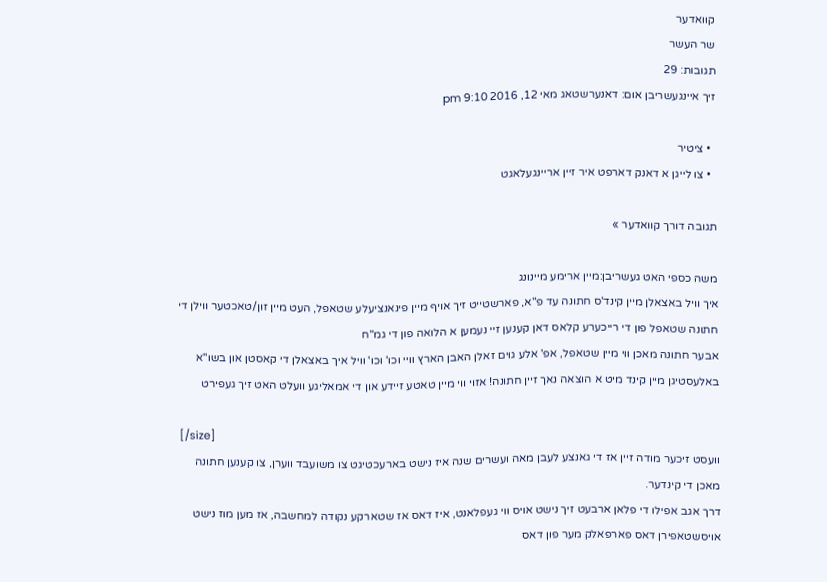קוואדער
שר העשר
תגובות: 29
זיך איינגעשריבן אום: דאנערשטאג מאי 12, 2016 9:10 pm

  • ציטיר
  • צו לייגן א דאנק דארפט איר זיין אריינגעלאגט

תגובה דורך קוואדער »

משה כספי האט געשריבן:מיין ארימע מיינונג
איך וויל באצאלן מיין קינד'ס חתונה עד פ"א, פארשטייט זיך אויף מיין פינאנציעלע שטאפל, העט מיין זון/טאכטער ווילן די חתונה שטאפל פון די רייכערע קלאס דאן קענען זיי נעמען א הלואה פון די גמ"ח
אבער חתונה מאכן ווי מיין שטאפל, אפ' אלע גוים זאלן האבן הארץ וויי וכו' וכו' וויל איך באצאלן די קאסטן און בשו"א באלעסטיגן מיין קינד מיט א הוצאה נאך זיין חתונה! אזוי ווי מיין טאטע זיידע און די אמאליגע וועלט האט זיך געפירט

[/size]
וועסט זיכער מודה זיין אז די גאנצע לעבן מאה ועשרים שנה איז נישט בארעכטיגט צו משועבד ווערן, צו קענען חתונה מאכן די קינדער.
דרך אגב אפילו די פלאן ארבעט זיך נישט אויס ווי געפלאנט, איז דאס אז שטארקע נקודה למחשבה, אז מען מוז נישט אויסשטאפירן דאס פארפאלק מער פון דאס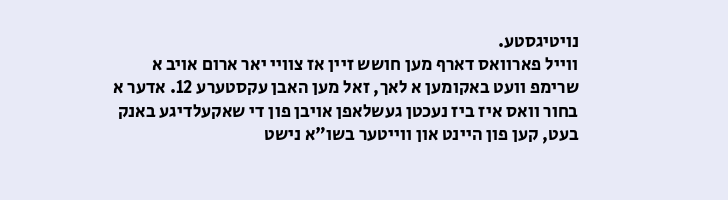נויטיגסטע.
ווייל פארוואס דארף מען חושש זיין אז צוויי יאר ארום אויב א שרימפ וועט באקומען א לאך, זאל מען האבן עקסטערע 12. אדער א בחור וואס איז ביז נעכטן געשלאפן אויבן פון די שאקעלדיגע באנק בעט, קען פון היינט און ווייטער בשו"א נישט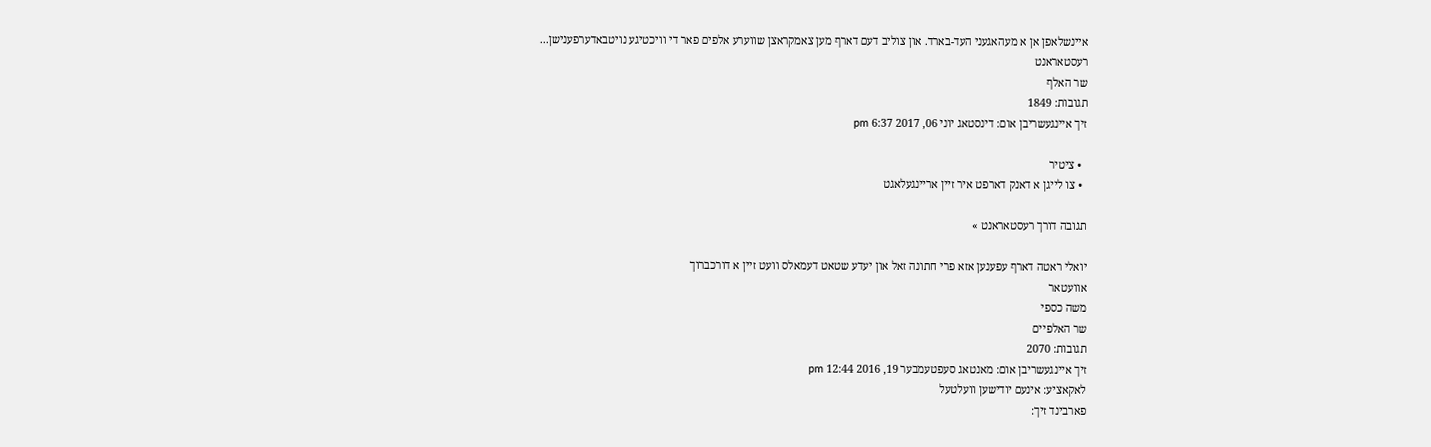איינשלאפן אן א מעהאגעני העד-בארד. און צוליב דעם דארף מען צאמקראצן שווערע אלפים פאר די וויכטיגע נויטבאדערפענישן...
רעסטאראנט
שר האלף
תגובות: 1849
זיך איינגעשריבן אום: דינסטאג יוני 06, 2017 6:37 pm

  • ציטיר
  • צו לייגן א דאנק דארפט איר זיין אריינגעלאגט

תגובה דורך רעסטאראנט »

יואלי ראטה דארף עפענען אזא פרי חתונה זאל און יעדע שטאט דעמאלס וועט זיין א דורכברוך
אוועטאר
משה כספי
שר האלפיים
תגובות: 2070
זיך איינגעשריבן אום: מאנטאג סעפטעמבער 19, 2016 12:44 pm
לאקאציע: אינעם יודישען וועלטעל
פארבינד זיך: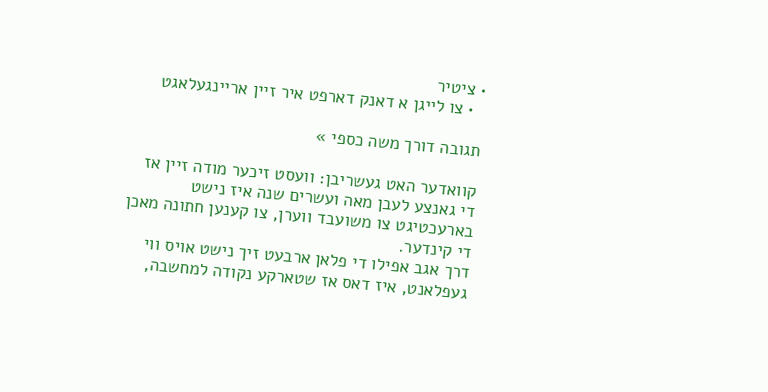• ציטיר
  • צו לייגן א דאנק דארפט איר זיין אריינגעלאגט

תגובה דורך משה כספי »

קוואדער האט געשריבן: וועסט זיכער מודה זיין אז די גאנצע לעבן מאה ועשרים שנה איז נישט בארעכטיגט צו משועבד ווערן, צו קענען חתונה מאכן די קינדער.
דרך אגב אפילו די פלאן ארבעט זיך נישט אויס ווי געפלאנט, איז דאס אז שטארקע נקודה למחשבה,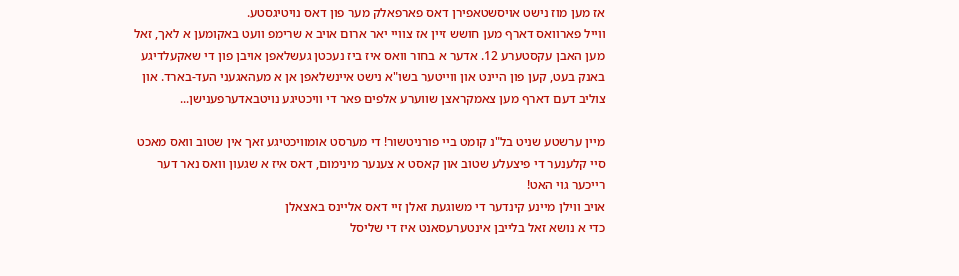אז מען מוז נישט אויסשטאפירן דאס פארפאלק מער פון דאס נויטיגסטע.
ווייל פארוואס דארף מען חושש זיין אז צוויי יאר ארום אויב א שרימפ וועט באקומען א לאך, זאל מען האבן עקסטערע 12. אדער א בחור וואס איז ביז נעכטן געשלאפן אויבן פון די שאקעלדיגע באנק בעט, קען פון היינט און ווייטער בשו"א נישט איינשלאפן אן א מעהאגעני העד-בארד. און צוליב דעם דארף מען צאמקראצן שווערע אלפים פאר די וויכטיגע נויטבאדערפענישן...

מיין ערשטע שניט בל"נ קומט ביי פורניטשור! די מערסט אומוויכטיגע זאך אין שטוב וואס מאכט סיי קלענער די פיצעלע שטוב און קאסט א צענער מינימום, דאס איז א שגעון וואס נאר דער רייכער גוי האט!
אויב ווילן מיינע קינדער די משוגעת זאלן זיי דאס אליינס באצאלן
כדי א נושא זאל בלייבן אינטערעסאנט איז די שליסל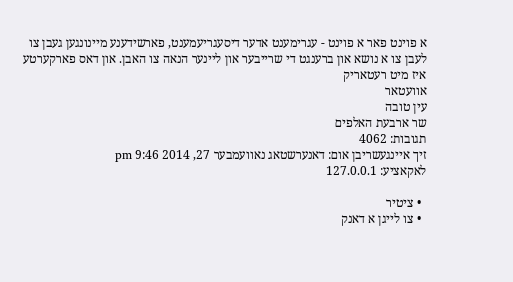א פוינט פאר א פוינט - עגרימענט אדער דיסעגריעמענט, פארשידענע מיינונגען געבן צו לעבן צו א נושא און ברענגט די שרייבער און ליינער הנאה צו האבן. און דאס פארקערטע איז מיט רעטאריק
אוועטאר
עין טובה
שר ארבעת האלפים
תגובות: 4062
זיך איינגעשריבן אום: דאנערשטאג נאוועמבער 27, 2014 9:46 pm
לאקאציע: 127.0.0.1

  • ציטיר
  • צו לייגן א דאנק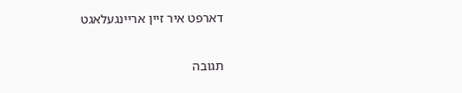דארפט איר זיין אריינגעלאגט

תגובה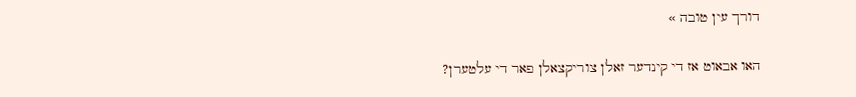דורך עין טובה »

האו אבאוט אז די קינדער זאלן צוריקצאלן פאר די עלטערן?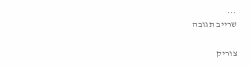...
שרייב תגובה

צוריק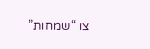צו “שמחות”